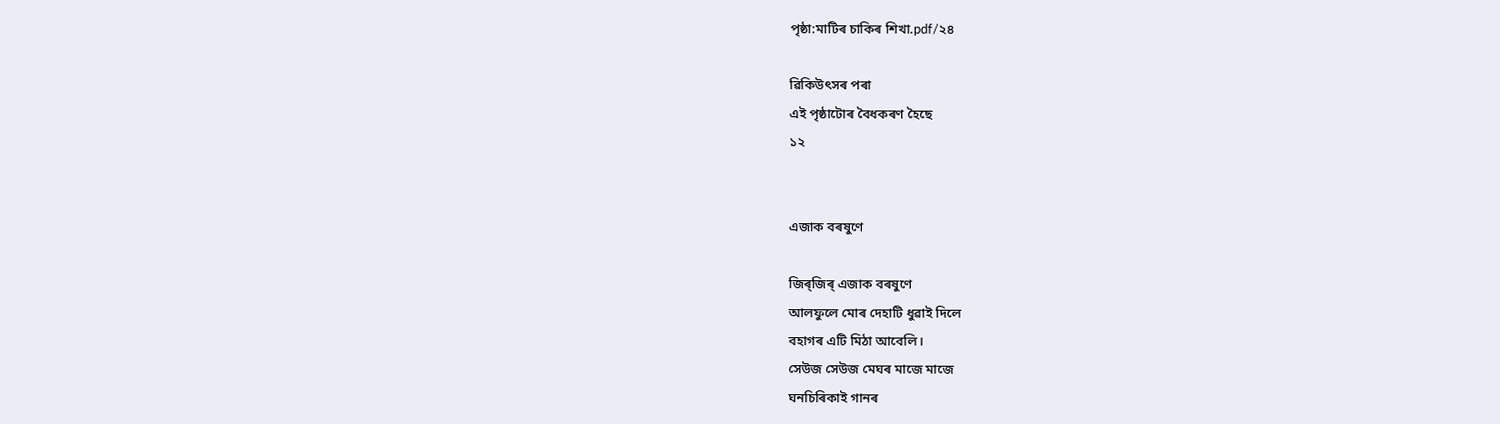পৃষ্ঠা:মাটিৰ চাকিৰ শিখা.pdf/২৪

ৱিকিউৎসৰ পৰা
এই পৃষ্ঠাটোৰ বৈধকৰণ হৈছে
১২


এজাক বৰষুণে

জিৰ্‌জিৰ্‌ এজাক বৰষুণে
আলফুলে মোৰ দেহাটি ধুৱাই দিলে
বহাগৰ এটি মিঠা আবেলি।
সেউজ সেউজ মেঘৰ মাজে মাজে
ঘনচিৰিকাই গানৰ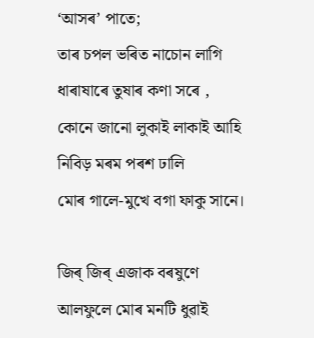‘আসৰ’ পাতে;
তাৰ চপল ভৰিত নাচোন লাগি
ধাৰাষাৰে তুষাৰ কণা সৰে ,
কোনে জানো লুকাই লাকাই আহি
নিবিড় মৰম পৰশ ঢালি
মোৰ গালে-মুখে বগা ফাকু সানে।

জিৰ্‌ জিৰ্‌ এজাক বৰষুণে
আলফুলে মোৰ মনটি ধুৱাই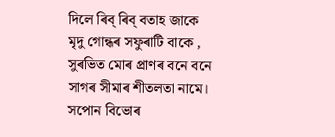দিলে ৰিব্‌ ৰিব্‌ বতাহ জাকে
মৃদু গোন্ধৰ সফুৰাটি বাকে ,
সুৰভিত মোৰ প্ৰাণৰ বনে বনে
সাগৰ সীমাৰ শীতলতা নামে।
সপোন বিভোৰ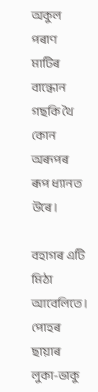অকুল পৰাণ
মাটিৰ বান্ধোন গছকি থৈ
কোন অৰূপৰ ৰূপ ধ্যানত উৰে।

বহাগৰ এটি মিঠা আবেলিতে।
পোহৰ ছায়াৰ লুকা-ভাকু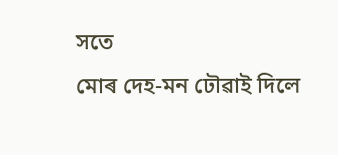সতে
মোৰ দেহ-মন ঢৌৱাই দিলে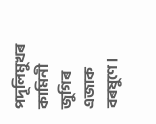পদূলিমুখৰ কামিনী জুগিৰ এজাক বৰষুণে।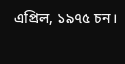এপ্ৰিল, ১৯৭৫ চন।